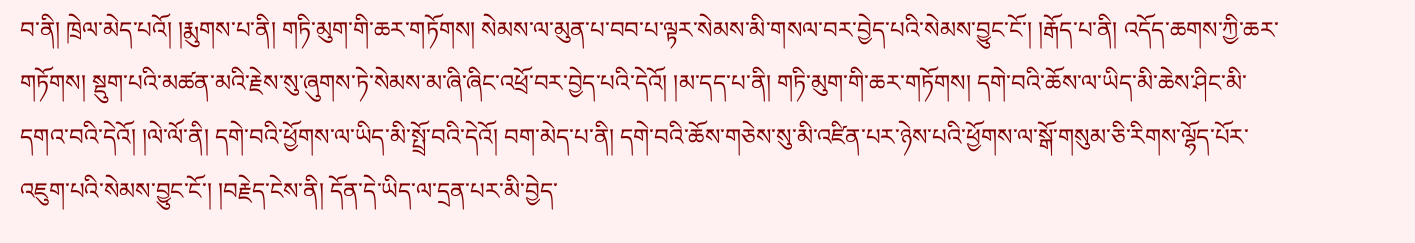བ་ནི། ཁྲེལ་མེད་པའོ། །རྨུགས་པ་ནི། གཏི་མུག་གི་ཆར་གཏོགས། སེམས་ལ་མུན་པ་བབ་པ་ལྟར་སེམས་མི་གསལ་བར་བྱེད་པའི་སེམས་བྱུང་ངོ་། །རྒོད་པ་ནི། འདོད་ཆགས་ཀྱི་ཆར་གཏོགས། སྡུག་པའི་མཚན་མའི་རྗེས་སུ་ཞུགས་ཏེ་སེམས་མ་ཞི་ཞིང་འཕྲོ་བར་བྱེད་པའི་དེའོ། །མ་དད་པ་ནི། གཏི་མུག་གི་ཆར་གཏོགས། དགེ་བའི་ཆོས་ལ་ཡིད་མི་ཆེས་ཤིང་མི་དགའ་བའི་དེའོ། །ལེ་ལོ་ནི། དགེ་བའི་ཕྱོགས་ལ་ཡིད་མི་སྤྲོ་བའི་དེའོ། བག་མེད་པ་ནི། དགེ་བའི་ཆོས་གཅེས་སུ་མི་འཛིན་པར་ཉེས་པའི་ཕྱོགས་ལ་སྒོ་གསུམ་ཅི་རིགས་ལྷོད་པོར་འཇུག་པའི་སེམས་བྱུང་ངོ་། །བརྗེད་ངེས་ནི། དོན་དེ་ཡིད་ལ་དྲན་པར་མི་བྱེད་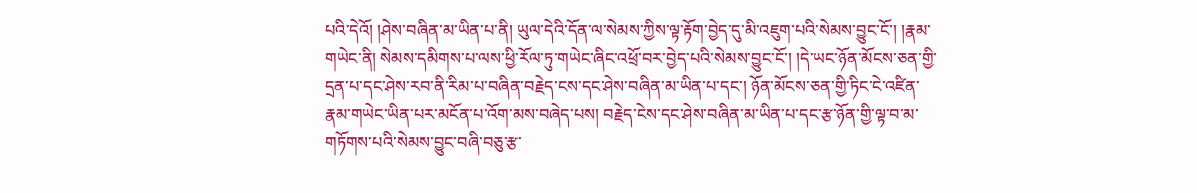པའི་དེའོ། །ཤེས་བཞིན་མ་ཡིན་པ་ནི། ཡུལ་དེའི་དོན་ལ་སེམས་ཀྱིས་ལྟ་རྟོག་བྱེད་དུ་མི་འཇུག་པའི་སེམས་བྱུང་ངོ་། །རྣམ་གཡེང་ནི། སེམས་དམིགས་པ་ལས་ཕྱི་རོལ་ཏུ་གཡེང་ཞིང་འཕྲོ་བར་བྱེད་པའི་སེམས་བྱུང་ངོ་། །དེ་ཡང་ཉོན་མོངས་ཅན་གྱི་དྲན་པ་དང་ཤེས་རབ་ནི་རིམ་པ་བཞིན་བརྗེད་ངས་དང་ཤེས་བཞིན་མ་ཡིན་པ་དང་། ཉོན་མོངས་ཅན་གྱི་ཏིང་ངེ་འཛིན་རྣམ་གཡེང་ཡིན་པར་མངོན་པ་འོག་མས་བཞེད་པས། བརྗེད་ངེས་དང་ཤེས་བཞིན་མ་ཡིན་པ་དང་རྩ་ཉོན་གྱི་ལྟ་བ་མ་གཏོགས་པའི་སེམས་བྱུང་བཞི་བཅུ་རྩ་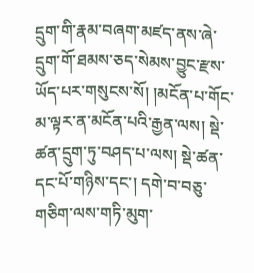དྲུག་གི་རྣམ་བཞག་མཛད་ནས་ཞེ་དྲུག་གོ་ཐམས་ཅད་སེམས་བྱུང་རྫས་ཡོད་པར་གསུངས་སོ། །མངོན་པ་གོང་མ་ལྟར་ན་མངོན་པའི་རྒྱན་ལས། སྡེ་ཚན་དྲུག་ཏུ་བཤད་པ་ལས། སྡེ་ཚན་དང་པོ་གཉིས་དང་། དགེ་བ་བཅུ་གཅིག་ལས་གཏི་མུག་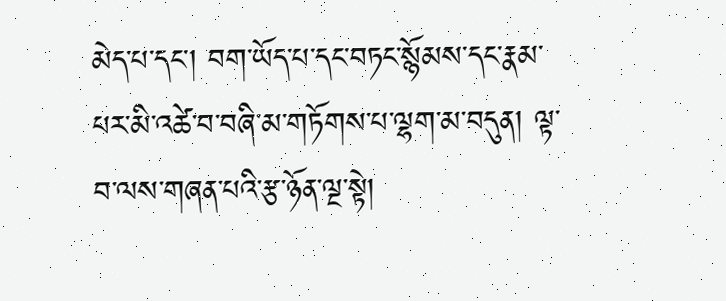མེད་པ་དང་། བག་ཡོད་པ་དང་བཏང་སྙོམས་དང་རྣམ་པར་མི་འཚེ་བ་བཞི་མ་གཏོགས་པ་ལྷག་མ་བདུན། ལྟ་བ་ལས་གཞན་པའི་རྩ་ཉོན་ལྔ་སྟེ།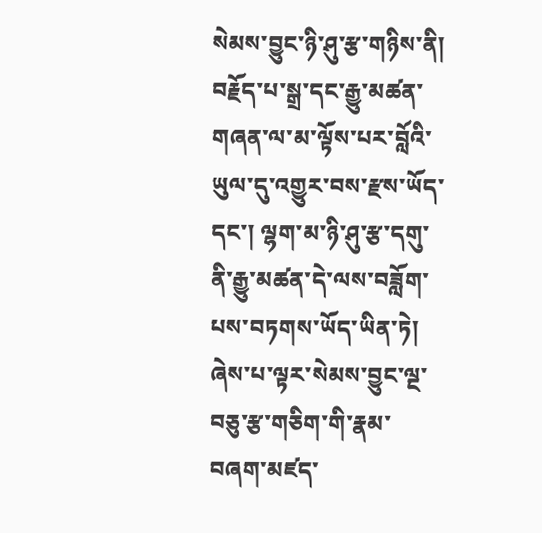སེམས་བྱུང་ཉི་ཤུ་རྩ་གཉིས་ནི། བརྗོད་པ་སྒྲ་དང་རྒྱུ་མཚན་གཞན་ལ་མ་ལྟོས་པར་བློའི་ཡུལ་དུ་འགྱུར་བས་རྫས་ཡོད་དང་། ལྷག་མ་ཉི་ཤུ་རྩ་དགུ་ནི་རྒྱུ་མཚན་དེ་ལས་བཟློག་པས་བཏགས་ཡོད་ཡིན་ཏེ། ཞེས་པ་ལྟར་སེམས་བྱུང་ལྔ་བཅུ་རྩ་གཅིག་གི་རྣམ་བཞག་མཛད་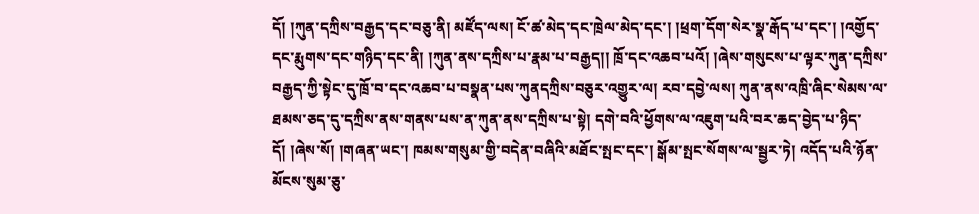དོ། །ཀུན་དཀྲིས་བརྒྱད་དང་བཅུ་ནི། མཛོད་ལས། ངོ་ཚ་མེད་དང་ཁྲེལ་མེད་དང་། །ཕྲག་དོག་སེར་སྣ་རྒོད་པ་དང་། །འགྱོད་དང་རྨུགས་དང་གཉིད་དང་ནི། །ཀུན་ནས་དཀྲིས་པ་རྣམ་པ་བརྒྱད།། ཁྲོ་དང་འཆབ་པའོ། །ཞེས་གསུངས་པ་ལྟར་ཀུན་དཀྲིས་བརྒྱད་ཀྱི་སྟེང་དུ་ཁྲོ་བ་དང་འཆབ་པ་བསྣན་པས་ཀུནདཀྲིས་བཅུར་འགྱུར་ལ། རབ་དབྱེ་ལས། ཀུན་ནས་འཁྲི་ཞིང་སེམས་ལ་ཐམས་ཅད་དུ་དཀྲིས་ནས་གནས་པས་ན་ཀུན་ནས་དཀྲིས་པ་སྟེ། དགེ་བའི་ཕྱོགས་ལ་འཇུག་པའི་བར་ཆད་བྱེད་པ་ཉིད་དོ། །ཞེས་སོ། །གཞན་ཡང་། ཁམས་གསུམ་གྱི་བདེན་བཞིའི་མཐོང་སྤང་དང་། སྒོམ་སྤང་སོགས་ལ་སྦྱར་ཏེ། འདོད་པའི་ཉོན་མོངས་སུམ་ཅུ་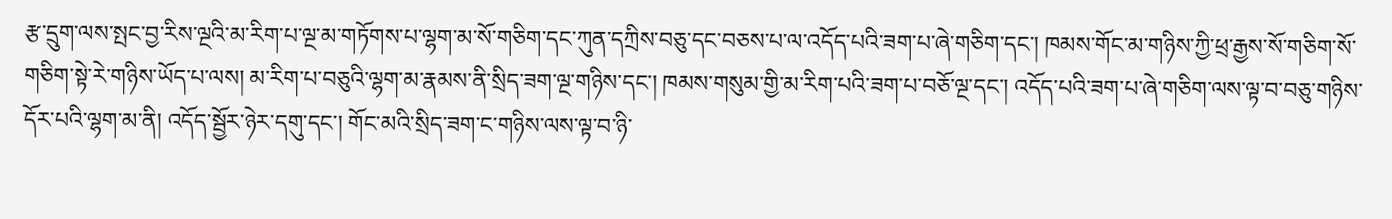རྩ་དྲུག་ལས་སྤང་བྱ་རིས་ལྔའི་མ་རིག་པ་ལྔ་མ་གཏོགས་པ་ལྷག་མ་སོ་གཅིག་དང་ཀུན་དཀྲིས་བཅུ་དང་བཅས་པ་ལ་འདོད་པའི་ཟག་པ་ཞེ་གཅིག་དང་། ཁམས་གོང་མ་གཉིས་ཀྱི་ཕྲ་རྒྱས་སོ་གཅིག་སོ་གཅིག་སྟེ་རེ་གཉིས་ཡོད་པ་ལས། མ་རིག་པ་བཅུའི་ལྷག་མ་རྣམས་ནི་སྲིད་ཟག་ལྔ་གཉིས་དང་། ཁམས་གསུམ་གྱི་མ་རིག་པའི་ཟག་པ་བཅོ་ལྔ་དང་། འདོད་པའི་ཟག་པ་ཞེ་གཅིག་ལས་ལྟ་བ་བཅུ་གཉིས་དོར་པའི་ལྷག་མ་ནི། འདོད་སྦྱོར་ཉེར་དགུ་དང་། གོང་མའི་སྲིད་ཟག་ང་གཉིས་ལས་ལྟ་བ་ཉི་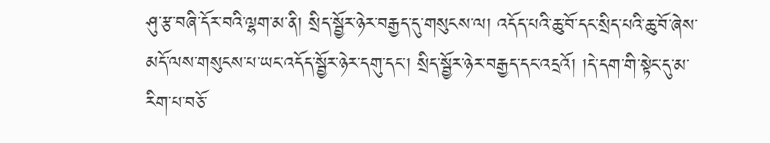ཤུ་རྩ་བཞི་དོར་བའི་ལྷག་མ་ནི། སྲིད་སྦྱོར་ཉེར་བརྒྱད་དུ་གསུངས་ལ། འདོད་པའི་ཆུ་བོ་དང་སྲིད་པའི་ཆུ་བོ་ཞེས་མདོ་ལས་གསུངས་པ་ཡང་འདོད་སྦྱོར་ཉེར་དགུ་དང་། སྲིད་སྦྱོར་ཉེར་བརྒྱད་དང་འདྲའོ། །དེ་དག་གི་སྟེང་དུ་མ་རིག་པ་བཅོ་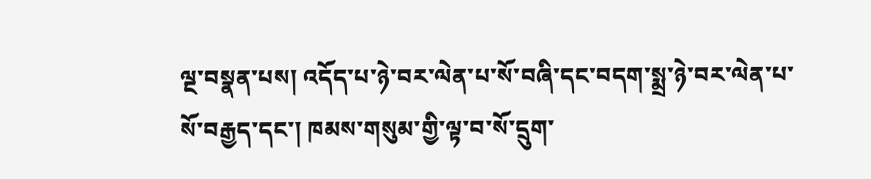ལྔ་བསྣན་པས། འདོད་པ་ཉེ་བར་ལེན་པ་སོ་བཞི་དང་བདག་སྨྲ་ཉེ་བར་ལེན་པ་སོ་བརྒྱད་དང་། ཁམས་གསུམ་གྱི་ལྟ་བ་སོ་དྲུག་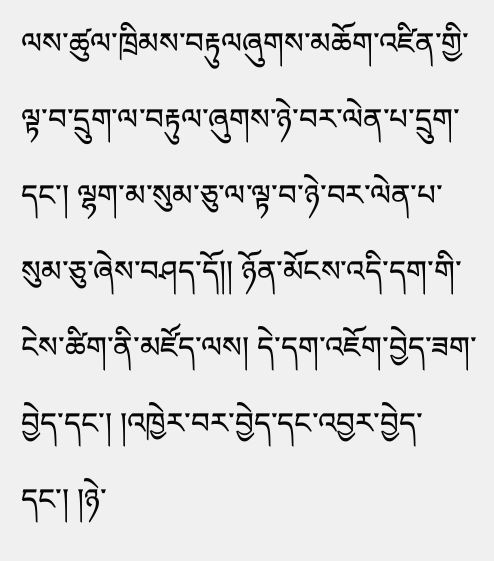ལས་ཚུལ་ཁྲིམས་བརྟུལཞུགས་མཆོག་འཛིན་གྱི་ལྟ་བ་དྲུག་ལ་བརྟུལ་ཞུགས་ཉེ་བར་ལེན་པ་དྲུག་དང་། ལྷག་མ་སུམ་ཅུ་ལ་ལྟ་བ་ཉེ་བར་ལེན་པ་སུམ་ཅུ་ཞེས་བཤད་དོ།། ཉོན་མོངས་འདི་དག་གི་ངེས་ཚིག་ནི་མཛོད་ལས། དེ་དག་འཇོག་བྱེད་ཟག་བྱེད་དང་། །འཁྱེར་བར་བྱེད་དང་འབྱར་བྱེད་དང་། །ཉེ་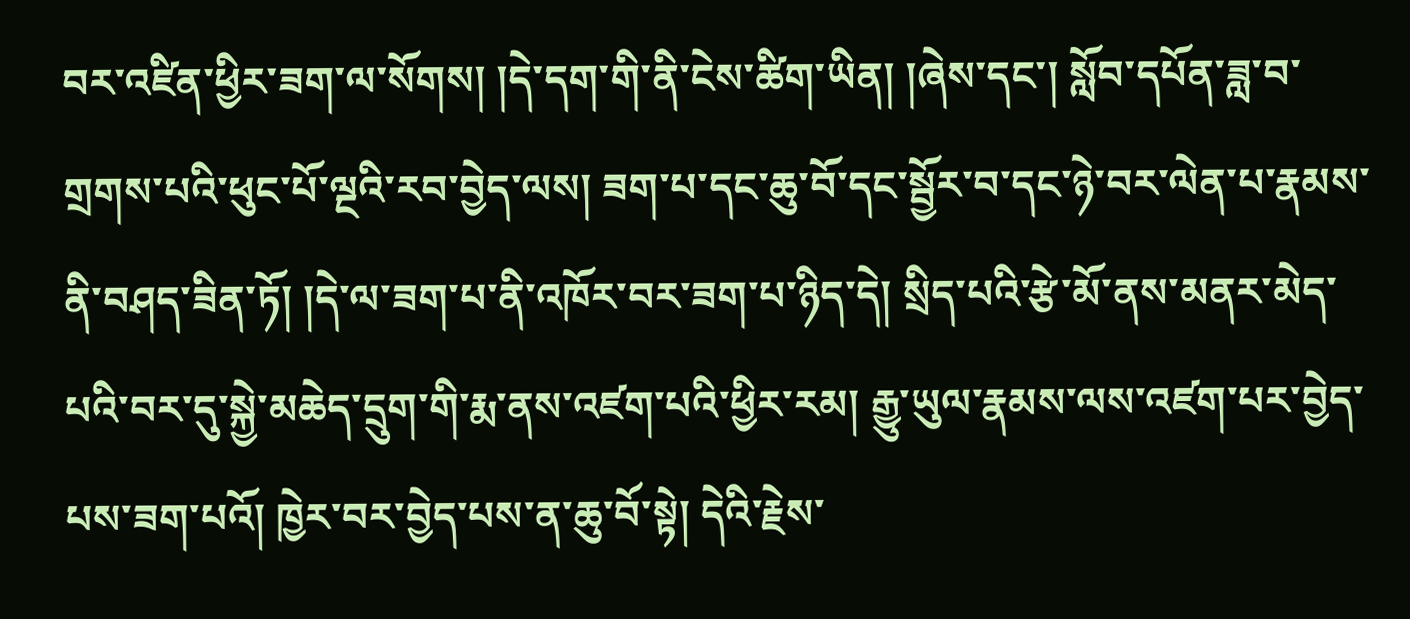བར་འཛིན་ཕྱིར་ཟག་ལ་སོགས། །དེ་དག་གི་ནི་ངེས་ཚིག་ཡིན། །ཞེས་དང་། སློབ་དཔོན་ཟླ་བ་གྲགས་པའི་ཕུང་པོ་ལྔའི་རབ་བྱེད་ལས། ཟག་པ་དང་ཆུ་བོ་དང་སྦྱོར་བ་དང་ཉེ་བར་ལེན་པ་རྣམས་ནི་བཤད་ཟིན་ཏོ། །དེ་ལ་ཟག་པ་ནི་འཁོར་བར་ཟག་པ་ཉིད་དེ། སྲིད་པའི་རྩེ་མོ་ནས་མནར་མེད་པའི་བར་དུ་སྐྱེ་མཆེད་དྲུག་གི་རྨ་ནས་འཛག་པའི་ཕྱིར་རམ། རྒྱུ་ཡུལ་རྣམས་ལས་འཛག་པར་བྱེད་པས་ཟག་པའོ། ཁྱེར་བར་བྱེད་པས་ན་ཆུ་བོ་སྟེ། དེའི་རྗེས་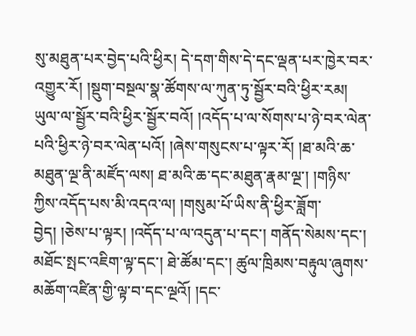སུ་མཐུན་པར་བྱེད་པའི་ཕྱིར། དེ་དག་གིས་དེ་དང་ལྡན་པར་ཁྱེར་བར་འགྱུར་རོ། །སྡུག་བསྔལ་སྣ་ཚོགས་ལ་ཀུན་ཏུ་སྦྱོར་བའི་ཕྱིར་རམ། ཡུལ་ལ་སྦྱོར་བའི་ཕྱིར་སྦྱོར་བའོ། །འདོད་པ་ལ་སོགས་པ་ཉེ་བར་ལེན་པའི་ཕྱིར་ཉེ་བར་ལེན་པའོ། །ཞེས་གསུངས་པ་ལྟར་རོ། །ཐ་མའི་ཆ་མཐུན་ལྔ་ནི་མཛོད་ལས། ཐ་མའི་ཆ་དང་མཐུན་རྣམ་ལྔ་། །གཉིས་ཀྱིས་འདོད་པས་མི་འདའ་ལ། །གསུམ་པོ་ཡིས་ནི་ཕྱིར་ཟློག་བྱེད། །ཅེས་པ་ལྟར། །འདོད་པ་ལ་འདུན་པ་དང་། གནོད་སེམས་དང་། མཐོང་སྤང་འཇིག་ལྟ་དང་། ཐེ་ཚོམ་དང་། ཚུལ་ཁྲིམས་བརྟུལ་ཞུགས་མཆོག་འཛིན་གྱི་ལྟ་བ་དང་ལྔའོ། །དང་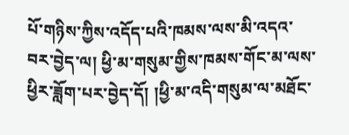པོ་གཉིས་ཀྱིས་འདོད་པའི་ཁམས་ལས་མི་འདའ་བར་བྱེད་ལ། ཕྱི་མ་གསུམ་གྱིས་ཁམས་གོང་མ་ལས་ཕྱིར་ཟློག་པར་བྱེད་དོ། །ཕྱི་མ་འདི་གསུམ་ལ་མཐོང་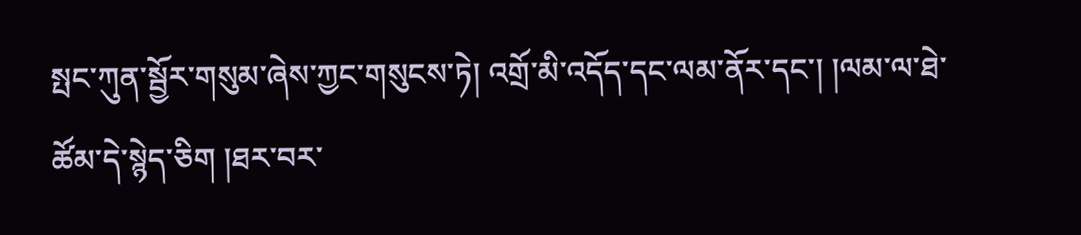སྤང་ཀུན་སྦྱོར་གསུམ་ཞེས་ཀྱང་གསུངས་ཏེ། འགྲོ་མི་འདོད་དང་ལམ་ནོར་དང་། །ལམ་ལ་ཐེ་ཚོམ་དེ་སྙེད་ཅིག །ཐར་བར་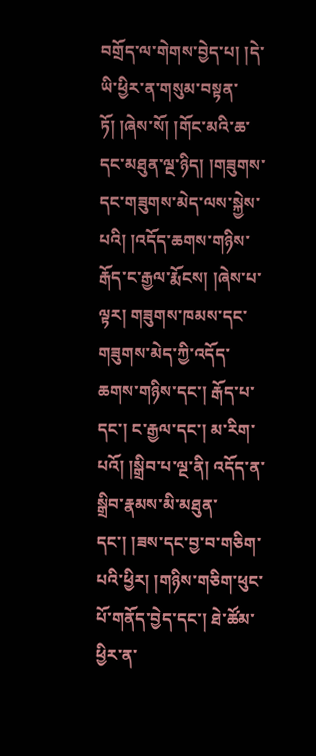བགྲོད་ལ་གེགས་བྱེད་པ། །དེ་ཡི་ཕྱིར་ན་གསུམ་བསྟན་ཏོ། །ཞེས་སོ། །གོང་མའི་ཆ་དང་མཐུན་ལྔ་ཉིད། །གཟུགས་དང་གཟུགས་མེད་ལས་སྐྱེས་པའི། །འདོད་ཆགས་གཉིས་རྒོད་ང་རྒྱལ་རྨོངས། །ཞེས་པ་ལྟར། གཟུགས་ཁམས་དང་གཟུགས་མེད་ཀྱི་འདོད་ཆགས་གཉིས་དང་། རྒོད་པ་དང་། ང་རྒྱལ་དང་། མ་རིག་པའོ། །སྒྲིབ་པ་ལྔ་ནི། འདོད་ན་སྒྲིབ་རྣམས་མི་མཐུན་དང་། །ཟས་དང་བྱ་བ་གཅིག་པའི་ཕྱིར། །གཉིས་གཅིག་ཕུང་པོ་གནོད་བྱེད་དང་། ཐེ་ཚོམ་ཕྱིར་ན་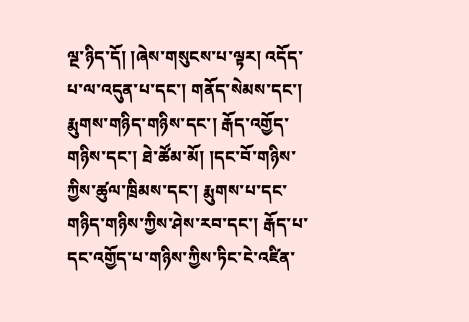ལྔ་ཉིད་དོ། །ཞེས་གསུངས་པ་ལྟར། འདོད་པ་ལ་འདུན་པ་དང་། གནོད་སེམས་དང་། རྨུགས་གཉིད་གཉིས་དང་། རྒོད་འགྱོད་གཉིས་དང་། ཐེ་ཚོམ་མོ། །དང་བོ་གཉིས་ཀྱིས་ཚུལ་ཁྲིམས་དང་། རྨུགས་པ་དང་གཉིད་གཉིས་ཀྱིས་ཤེས་རབ་དང་། རྒོད་པ་དང་འགྱོད་པ་གཉིས་ཀྱིས་ཏིང་ངེ་འཛིན་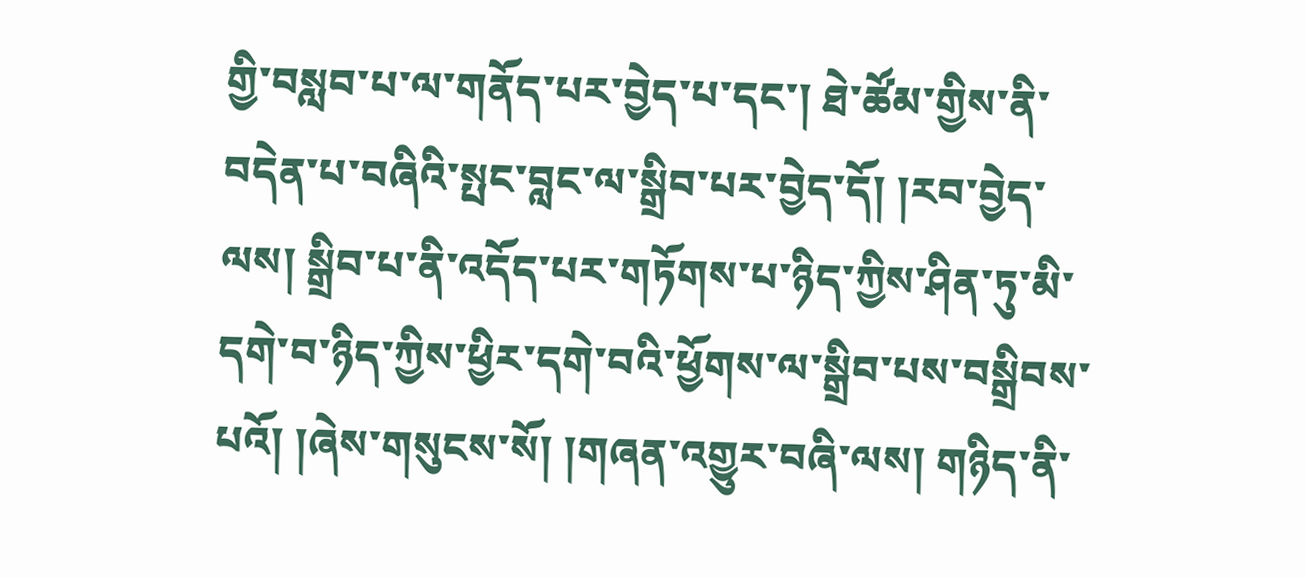གྱི་བསླབ་པ་ལ་གནོད་པར་བྱེད་པ་དང་། ཐེ་ཚོམ་གྱིས་ནི་བདེན་པ་བཞིའི་སྤང་བླང་ལ་སྒྲིབ་པར་བྱེད་དོ། །རབ་བྱེད་ལས། སྒྲིབ་པ་ནི་འདོད་པར་གཏོགས་པ་ཉིད་ཀྱིས་ཤིན་ཏུ་མི་དགེ་བ་ཉིད་ཀྱིས་ཕྱིར་དགེ་བའི་ཕྱོགས་ལ་སྒྲིབ་པས་བསྒྲིབས་པའོ། །ཞེས་གསུངས་སོ། །གཞན་འགྱུར་བཞི་ལས། གཉིད་ནི་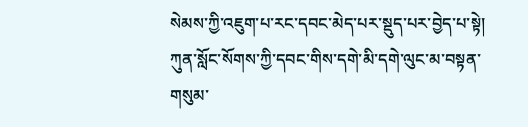སེམས་ཀྱི་འཇུག་པ་རང་དབང་མེད་པར་སྡུད་པར་བྱེད་པ་སྟེ། ཀུན་སློང་སོགས་ཀྱི་དབང་གིས་དགེ་མི་དགེ་ལུང་མ་བསྟན་གསུམ་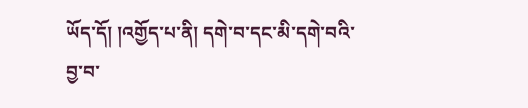ཡོད་དོ། །འགྱོད་པ་ནི། དགེ་བ་དང་མི་དགེ་བའི་བྱ་བ་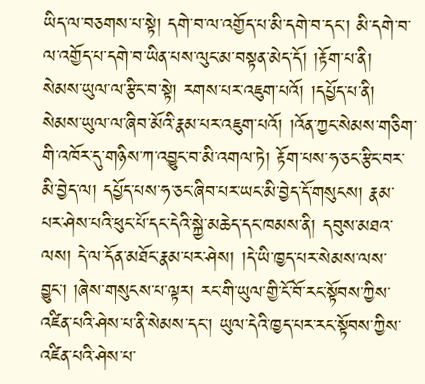ཡིད་ལ་བཅགས་པ་སྟེ། དགེ་བ་ལ་འགྱོད་པ་མི་དགེ་བ་དང་། མི་དགེ་བ་ལ་འགྱོད་པ་དགེ་བ་ཡིན་པས་ལུང་མ་བསྟན་མེད་དོ། །རྟོག་པ་ནི། སེམས་ཡུལ་ལ་རྩིང་བ་སྟེ། རགས་པར་འཇུག་པའོ། །དཔྱོད་པ་ནི། སེམས་ཡུལ་ལ་ཞིབ་མོའི་རྣམ་པར་འཇུག་པའོ། །འོན་ཀྱང་སེམས་གཅིག་གི་འཁོར་དུ་གཉིས་ཀ་འབྱུང་བ་མི་འགལ་ཏེ། རྟོག་པས་ཧ་ཅང་རྩིང་བར་མི་བྱེད་ལ། དཔྱོད་པས་ཧ་ཅང་ཞིབ་པར་ཡང་མི་བྱེད་དོ་གསུངས། རྣམ་པར་ཤེས་པའི་ཕུང་པོ་དང་དེའི་སྐྱེ་མཆེད་དང་ཁམས་ནི། དབུས་མཐའ་ལས། དེ་ལ་དོན་མཐོང་རྣམ་པར་ཤེས། །དེ་ཡི་ཁྱད་པར་སེམས་ལས་བྱུང་། །ཞེས་གསུངས་པ་ལྟར། རང་གི་ཡུལ་གྱི་ངོ་བོ་རང་སྟོབས་ཀྱིས་འཛིན་པའི་ཤེས་པ་ནི་སེམས་དང་། ཡུལ་དེའི་ཁྱད་པར་རང་སྟོབས་ཀྱིས་འཛིན་པའི་ཤེས་པ་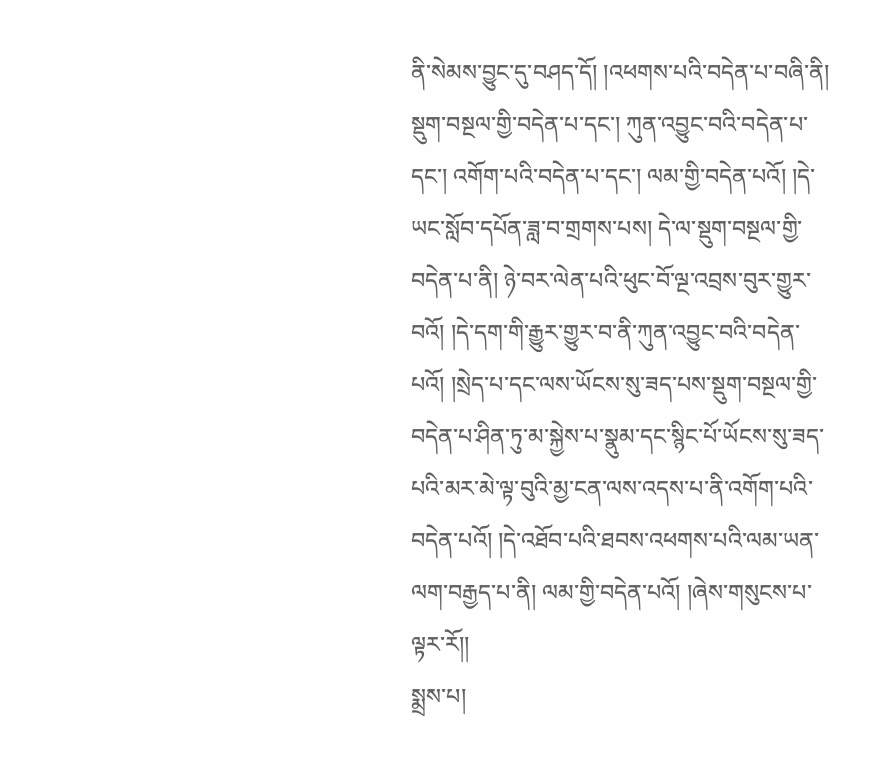ནི་སེམས་བྱུང་དུ་བཤད་དོ། །འཕགས་པའི་བདེན་པ་བཞི་ནི། སྡུག་བསྔལ་གྱི་བདེན་པ་དང་། ཀུན་འབྱུང་བའི་བདེན་པ་དང་། འགོག་པའི་བདེན་པ་དང་། ལམ་གྱི་བདེན་པའོ། །དེ་ཡང་སློབ་དཔོན་ཟླ་བ་གྲགས་པས། དེ་ལ་སྡུག་བསྔལ་གྱི་བདེན་པ་ནི། ཉེ་བར་ལེན་པའི་ཕུང་བོ་ལྔ་འབྲས་བུར་གྱུར་བའོ། །དེ་དག་གི་རྒྱུར་གྱུར་བ་ནི་ཀུན་འབྱུང་བའི་བདེན་པའོ། །སྲེད་པ་དང་ལས་ཡོངས་སུ་ཟད་པས་སྡུག་བསྔལ་གྱི་བདེན་པ་ཤིན་ཏུ་མ་སྐྱེས་པ་སྣུམ་དང་སྙིང་པོ་ཡོངས་སུ་ཟད་པའི་མར་མེ་ལྟ་བུའི་མྱ་ངན་ལས་འདས་པ་ནི་འགོག་པའི་བདེན་པའོ། །དེ་འཐོབ་པའི་ཐབས་འཕགས་པའི་ལམ་ཡན་ལག་བརྒྱད་པ་ནི། ལམ་གྱི་བདེན་པའོ། །ཞེས་གསུངས་པ་ལྟར་རོ།།
སྨྲས་པ།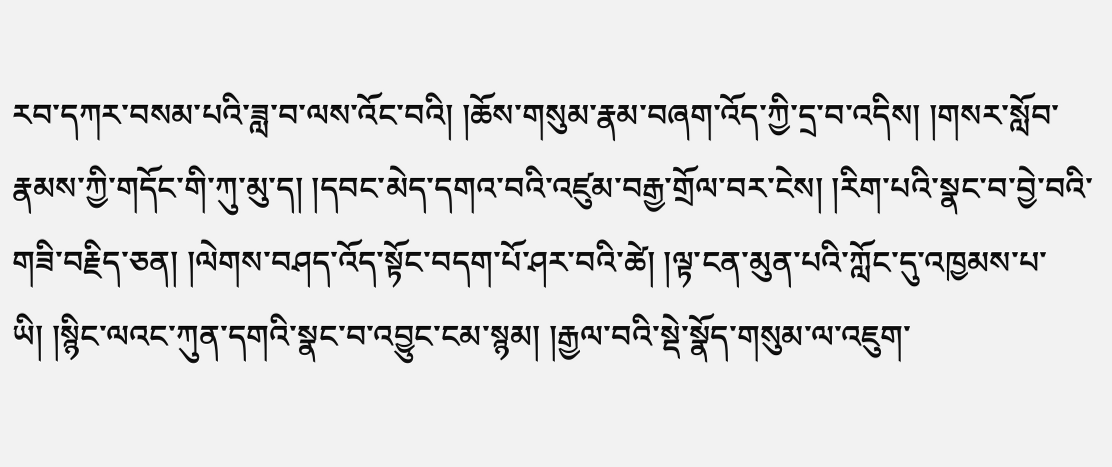རབ་དཀར་བསམ་པའི་ཟླ་བ་ལས་འོང་བའི། །ཆོས་གསུམ་རྣམ་བཞག་འོད་ཀྱི་དྲ་བ་འདིས། །གསར་སློབ་རྣམས་ཀྱི་གདོང་གི་ཀུ་མུ་ད། །དབང་མེད་དགའ་བའི་འཛུམ་བརྒྱ་གྲོལ་བར་ངེས། །རིག་པའི་སྣང་བ་བྱེ་བའི་གཟི་བརྗིད་ཅན། །ལེགས་བཤད་འོད་སྟོང་བདག་པོ་ཤར་བའི་ཚེ། །ལྟ་ངན་མུན་པའི་ཀློང་དུ་འཁྱམས་པ་ཡི། །སྙིང་ལའང་ཀུན་དགའི་སྣང་བ་འབྱུང་ངམ་སྙམ། །རྒྱལ་བའི་སྡེ་སྣོད་གསུམ་ལ་འཇུག་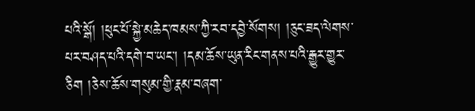པའི་སྒོ། །ཕུང་པོ་སྐྱེ་མཆེད་ཁམས་ཀྱི་རབ་དབྱེ་སོགས། །ཅུང་ཟད་ལེགས་པར་བཤད་པའི་དགེ་བ་ཡང་། །དམ་ཆོས་ཡུན་རིང་གནས་པའི་རྒྱུར་གྱུར་ཅིག །ཅེས་ཆོས་གསུམ་གྱི་རྣམ་བཞག་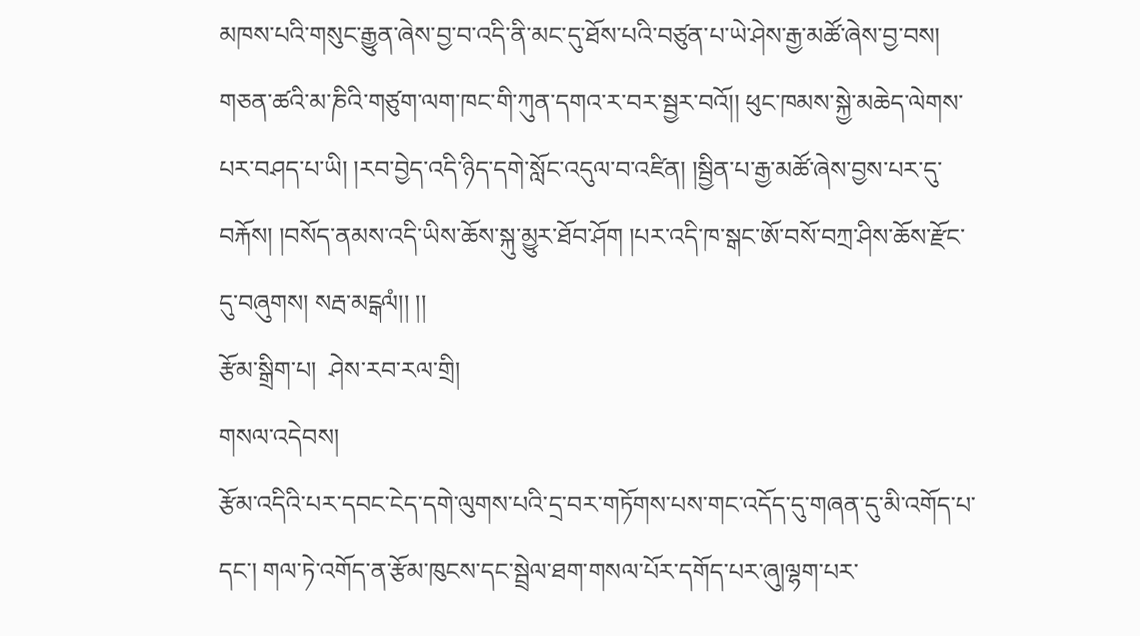མཁས་པའི་གསུང་རྒྱུན་ཞེས་བྱ་བ་འདི་ནི་མང་དུ་ཐོས་པའི་བཙུན་པ་ཡེ་ཤེས་རྒྱ་མཚོ་ཞེས་བྱ་བས། གཅན་ཚའི་མ་ཎིའི་གཙུག་ལག་ཁང་གི་ཀུན་དགའ་ར་བར་སྦྱར་བའོ།། ཕུང་ཁམས་སྐྱེ་མཆེད་ལེགས་པར་བཤད་པ་ཡི། །རབ་བྱེད་འདི་ཉིད་དགེ་སློང་འདུལ་བ་འཛིན། །སྦྱིན་པ་རྒྱ་མཚོ་ཞེས་བྱས་པར་དུ་བརྐོས། །བསོད་ནམས་འདི་ཡིས་ཆོས་སྐུ་མྱུར་ཐོབ་ཤོག །པར་འདི་ཁ་སྒང་ཨོ་བསོ་བཀྲ་ཤིས་ཆོས་རྫོང་དུ་བཞུགས། སརྦ་མངྒལཾ།། །།
རྩོམ་སྒྲིག་པ།  ཤེས་རབ་རལ་གྲི།
གསལ་འདེབས།
རྩོམ་འདིའི་པར་དབང་ངེད་དགེ་ལུགས་པའི་དྲ་བར་གཏོགས་པས་གང་འདོད་དུ་གཞན་དུ་མི་འགོད་པ་དང་། གལ་ཏེ་འགོད་ན་རྩོམ་ཁུངས་དང་སྦྲེལ་ཐག་གསལ་པོར་དགོད་པར་ཞུ།ལྷག་པར་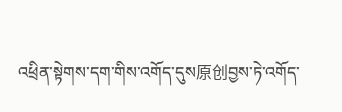འཕྲིན་སྟེགས་དག་གིས་འགོད་དུས原创བྱས་ཏེ་འགོད་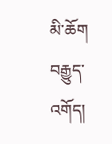མི་ཆོག
བརྒྱུད་འགོད།